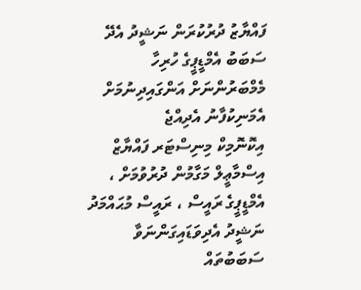ފައްޔާޒު ދުރުކުރަން ނަޝީދު އެދޭ ސަބަބު އެމްޑީޕީގެ ހުރިހާ މެމްބަރުންނަށް އަންގައިދިނުމަށް އެމަނިކުފާނު އެދިއްޖެ
އިކޮނޮމިކް މިނިސްޓަރ ފައްޔާޒް އިސްމާޢީލް މަގާމުން ދުރުވުމަށް ، އެމްޑީޕީގެ ރައީސް ، ރައީސް މުޙައްމަދު ނަޝީދު އެދިވަޑައިގަންނަވާ ސަބަބުތައް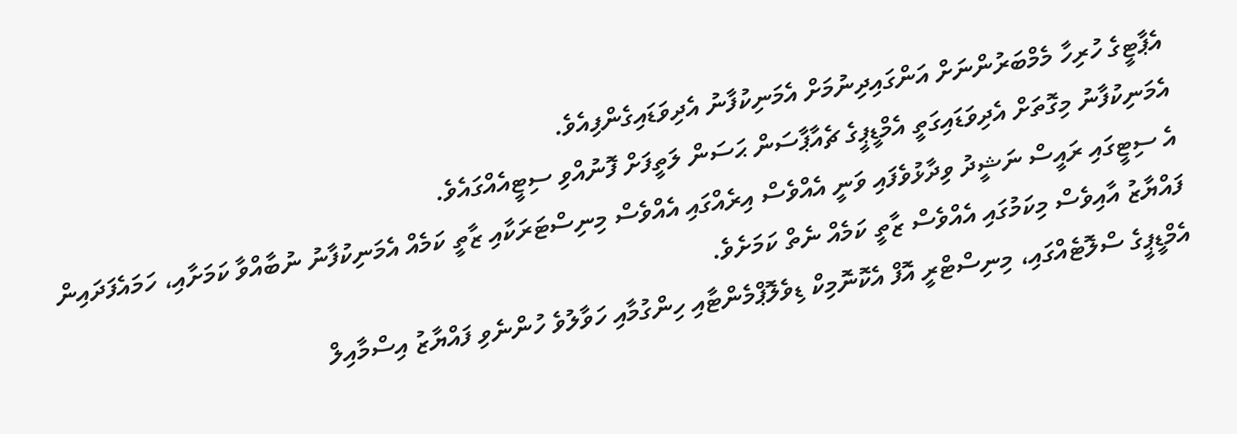އެޕާޓީގެ ހުރިހާ މެމްބަރުންނަށް އަންގައިދިނުމަށް އެމަނިކުފާނު އެދިވަޑައިގެންފިއެވެ.
އެމަނިކުފާނު މިގޮތަށް އެދިވަޑައިގަތީ އެމްޑީޕީގެ ޗެއާޕާސަން ޙަސަން ލަތީފަށް ފޮނުއްވި ސިޓީއެއްގައެވެ.
އެ ސިޓީގައި ރައީސް ނަޝީދު ވިދާޅުވެފައި ވަނީ އެއްވެސް އިރެއްގައި އެއްވެސް މިނިސްޓަރަކާއި ޒާތީ ކަމެއް އެމަނިކުފާނު ނުބާއްވާ ކަމަށާއި، ހަމައެފަދައިން ފައްޔާޒު އާއިވެސް މިކަމުގައި އެއްވެސް ޒާތީ ކަމެއް ނެތް ކަމަށެވެ.
އެމްޑީޕީގެ ސްލޮޓެއްގައި، މިނިސްޓްރީ އޮފް އެކޮނޮމިކް ޑިވެލޮޕްމެންޓާއި ހިންގުމާއި ހަވާލުވެ ހުންނެވި ފައްޔާޒު އިސްމާއިލް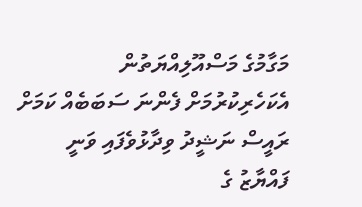މަގާމުގެ މަސްއޫލިއްޔަތުން އެކަހެރިކުރުމަށް ފެންނަ ސަބަބެއް ކަމަށް ރައީސް ނަޝީދު ވިދާޅުވެފައި ވަނީ ފައްޔާޒު ގެ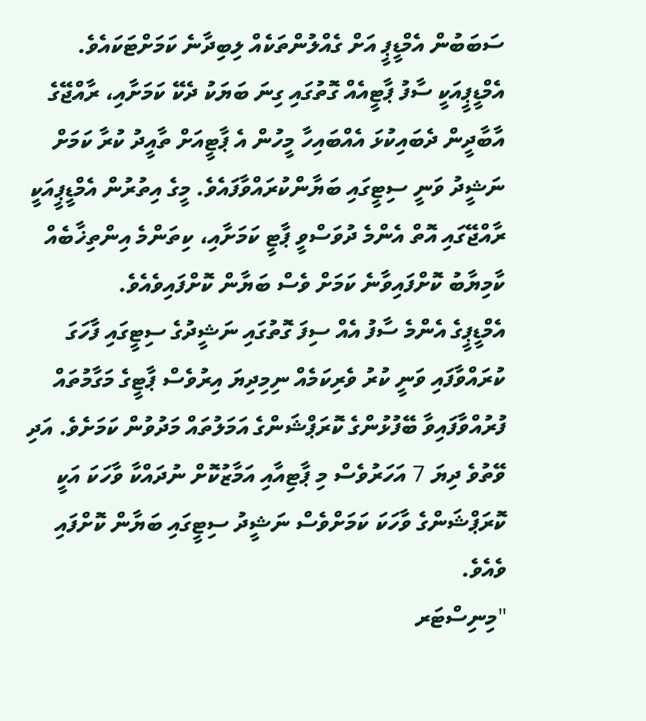ސަބަބުން އެމްޑީޕީ އަށް ގެއްލުންތަކެއް ލިބިދާނެ ކަމަށްޓަކައެވެ.
އެމްޑީޕީއަކީ ސާފު ޕާޓީއެއް ގޮތުގައި ގިނަ ބަޔަކު ދެކޭ ކަމަށާއި، ރާއްޖޭގެ އާބާދީން ދެބައިކުޅަ އެއްބައިހާ މީހުން އެ ޕާޓީއަށް ތާއީދު ކުރާ ކަމަށް ނަޝީދު ވަނީ ސިޓީގައި ބަޔާންކުރައްވާފައެވެ. މީގެ އިތުރުން އެމްޑީޕީއަކީ ރާއްޖޭގައި އޮތް އެންމެ ދުވަސްވީ ޕާޓީ ކަމަށާއި، ކިތަންމެ އިންތިޚާބެއް ކާމިޔާބު ކޮށްފައިވާނެ ކަމަށް ވެސް ބަޔާން ކޮށްފައިވެއެވެ.
އެމްޑީޕީގެ އެންމެ ސާފު އެއް ސިފަ ގޮތުގައި ނަޝީދުގެ ސިޓީގައި ފާހަގަ ކުރައްވާފައި ވަނީ ކުރު ވެރިކަމެއް ނިމިދިޔަ އިރުވެސް ޕާޓީގެ މަގާމުތައް ފުރުއްވާފައިވާ ބޭފުޅުންގެ ކޮރަޕްޝަންގެ އަމަލުތައް މަދުވުން ކަމަށެވެ. އަދި ވޭތުވެ ދިޔަ 7 އަހަރުވެސް މި ޕާޓިއާއި އަމާޒުކޮށް ނުދައްކާ ވާހަކަ އަކީ ކޮރަޕްޝަންގެ ވާހަކަ ކަމަށްވެސް ނަޝީދު ސިޓީގައި ބަޔާން ކޮށްފައި ވެއެވެ.
"މިނިސްޓަރ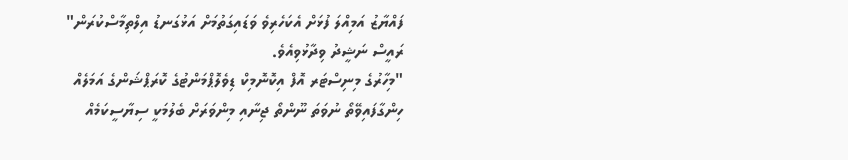ފައްޔާޒު އަމިއްލަ ފުޅަށް އެކަހެރިވެ ވަޑައިގަތުމަށް އަޅުގަނޑު އިލްތިމާސްކުރަން" ރައީސް ނަޝީދު ވިދާޅުވިއެވެ.
"މިހާރުގެ މިނިސްޓަރ އޮފް އިކޮނޮމިކް ޑިވެލޮޕްމަންޓުގެ ކޮރަޕްޝަންގެ އަމަލެއް ހިންގާފައިވޭތޯ ނުވަތަ ނޫންތޯ ޖިނާއި މިންވަރަށް ބެލުމަކީ ސިޔާސީކަމެއް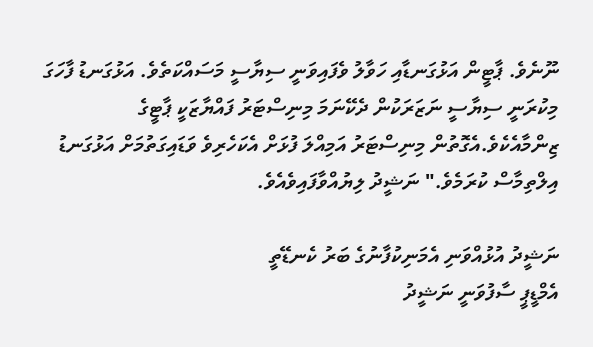ނޫނެވެ. ޕާޓީން އަޅުގަނޑާއި ހަވާލު ވެފައިވަނީ ސިޔާސީ މަސައްކަތެވެ. އަޅުގަނޑު ފާހަގަ މިކުރަނީ ސިޔާސީ ނަޒަރަކުން ދެކޭނަމަ މިނިސްޓަރު ފައްޔާޒަކީ ޕާޓީގެ ޒިންމާއެކެވެ.އެގޮތުން މިނިސްޓަރު އަމިއްލަ ފުޅަށް އެކަހެރިވެ ވަޑައިގަތުމަށް އަޅުގަނޑު އިލްތިމާސް ކުރަމެވެ." ނަޝީދު ލިޔުއްވާފައިވެއެވެ.

ނަޝީދު އުޅުއްވަނި އެމަނިކުފާނުގެ ބަރު ކެނޑޭތީ
އެމްޑީޕީ ސާފުވަނީ ނަޝީދު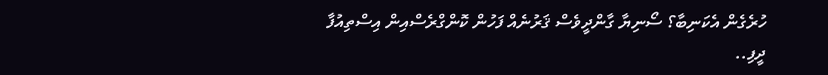ހުރެގެން އެކަނިބާ؟ ސޯނިޔާ ގާންދީވެސް ޤަރުނެއް ފަހުން ކޮންގްރެސްއިން އިސްތިއުފާ ދީފި..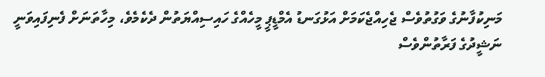މަނިކުފާނުގެ ވަގުތުވެސް ޖެހިއްޖެކަމަށް އަޅުގަނޑު އެމްޑީޕީ މީހެއްގެ ހައިސިއްޔަތުން ދެކެމެވެ، މިހާތަނަށް ފެނިފައިވަނީ ނަޝީދުގެ ފަރާތުންވެސް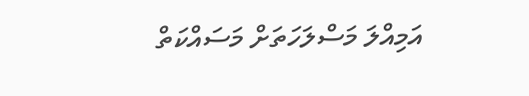އަމިއްލަ މަސްލަހަތަށް މަސައްކަތް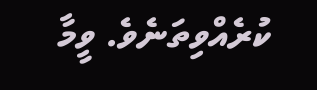ކުރެއްވިތަނެވެ. ވީމާ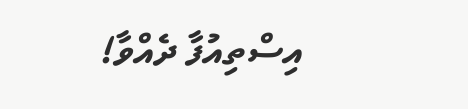އިސްތިއުފާ ދެއްވާ!